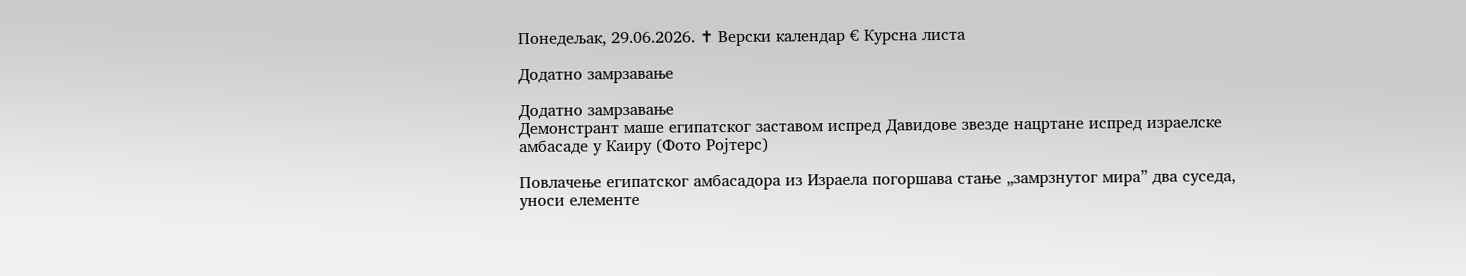Понедељак, 29.06.2026. ✝ Верски календар € Курсна листа

Додатно замрзавање

Додатно замрзавање
Демонстрант маше египатског заставом испред Давидове звезде нацртане испред израелске амбасаде у Каиру (Фото Ројтерс)

Повлачење египатског амбасадора из Израела погоршава стање „замрзнутог мира” два суседа, уноси елементе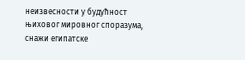неизвесности у будућност њиховог мировног споразума, снажи египатске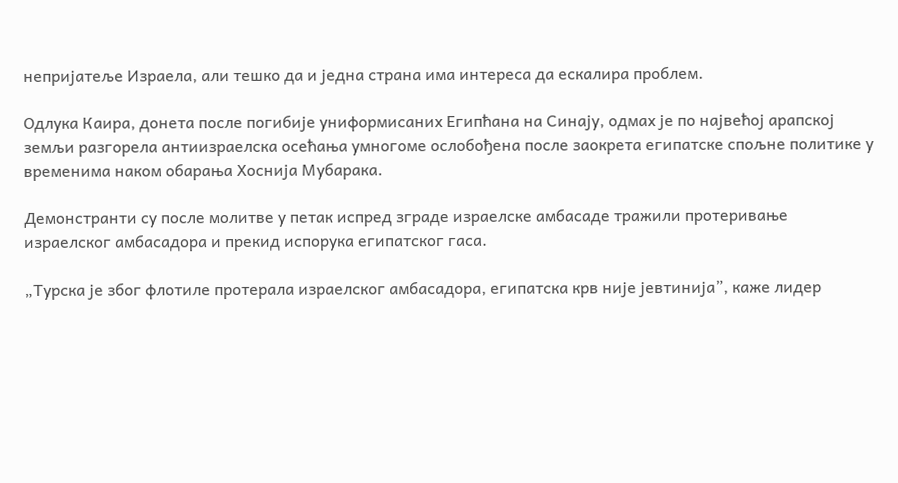непријатеље Израела, али тешко да и једна страна има интереса да ескалира проблем.

Одлука Каира, донета после погибије униформисаних Египћана на Синају, одмах је по највећој арапској земљи разгорела антиизраелска осећања умногоме ослобођена после заокрета египатске спољне политике у временима наком обарања Хоснија Мубарака.

Демонстранти су после молитве у петак испред зграде израелске амбасаде тражили протеривање израелског амбасадора и прекид испорука египатског гаса.

„Турска је због флотиле протерала израелског амбасадора, египатска крв није јевтинија”, каже лидер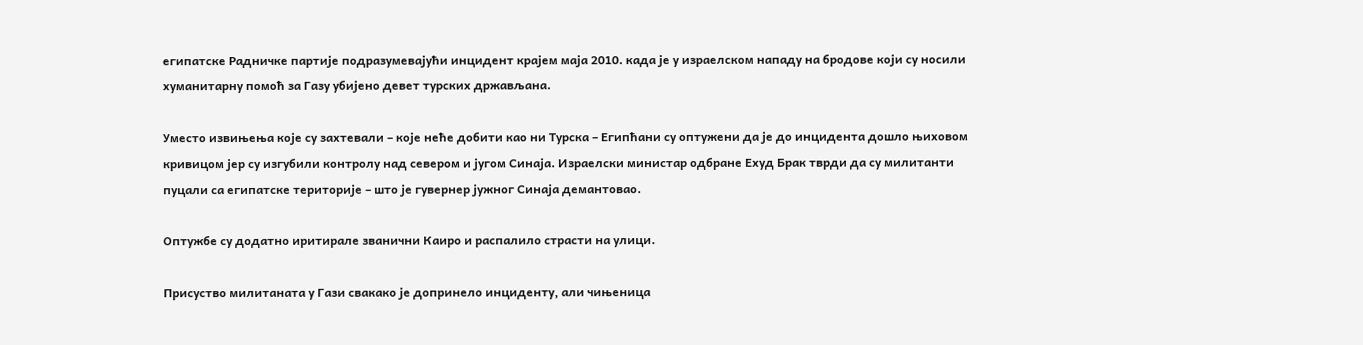египатске Радничке партије подразумевајући инцидент крајем маја 2010. када је у израелском нападу на бродове који су носили хуманитарну помоћ за Газу убијено девет турских држављана.

Уместо извињења које су захтевали – које неће добити као ни Турска – Египћани су оптужени да је до инцидента дошло њиховом кривицом јер су изгубили контролу над севером и југом Синаја. Израелски министар одбране Ехуд Брак тврди да су милитанти пуцали са египатске територије – што је гувернер јужног Синаја демантовао.

Оптужбе су додатно иритирале званични Каиро и распалило страсти на улици.

Присуство милитаната у Гази свакако је допринело инциденту, али чињеница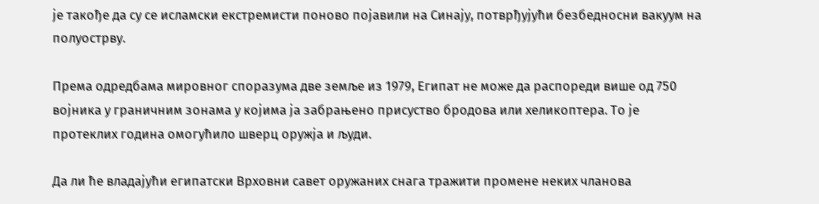је такође да су се исламски екстремисти поново појавили на Синају, потврђујући безбедносни вакуум на полуострву.

Према одредбама мировног споразума две земље из 1979, Египат не може да распореди више од 750 војника у граничним зонама у којима ја забрањено присуство бродова или хеликоптера. То је протеклих година омогућило шверц оружја и људи.

Да ли ће владајући египатски Врховни савет оружаних снага тражити промене неких чланова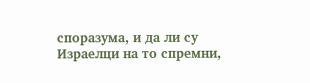споразума, и да ли су Израелци на то спремни,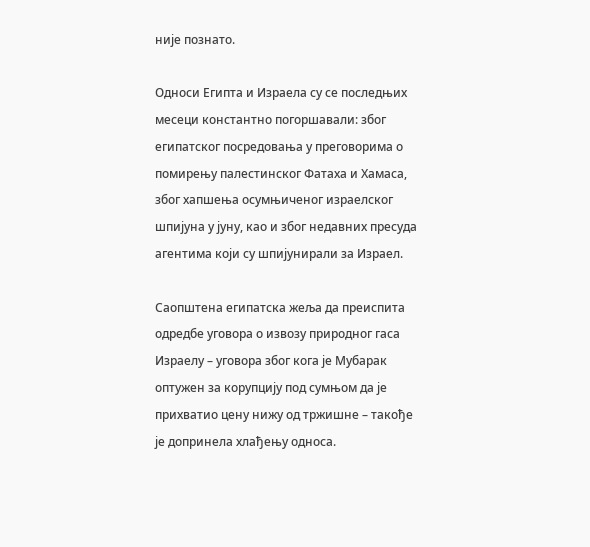није познато.

Односи Египта и Израела су се последњих месеци константно погоршавали: због египатског посредовања у преговорима о помирењу палестинског Фатаха и Хамаса, због хапшења осумњиченог израелског шпијуна у јуну, као и због недавних пресуда агентима који су шпијунирали за Израел.

Саопштена египатска жеља да преиспита одредбе уговора о извозу природног гаса Израелу – уговора због кога је Мубарак оптужен за корупцију под сумњом да је прихватио цену нижу од тржишне – такође је допринела хлађењу односа.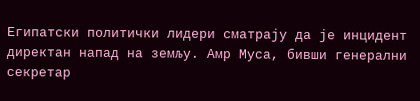Египатски политички лидери сматрају да је инцидент директан напад на земљу. Амр Муса, бивши генерални секретар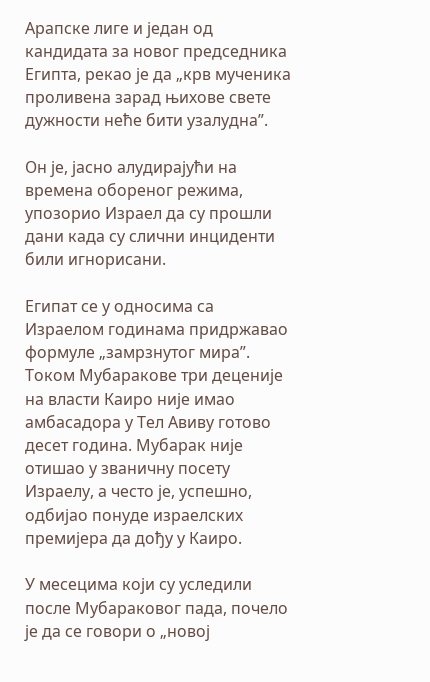Арапске лиге и један од кандидата за новог председника Египта, рекао је да „крв мученика проливена зарад њихове свете дужности неће бити узалудна”.

Он је, јасно алудирајући на времена обореног режима, упозорио Израел да су прошли дани када су слични инциденти били игнорисани.

Египат се у односима са Израелом годинама придржавао формуле „замрзнутог мира”. Током Мубаракове три деценије на власти Каиро није имао амбасадора у Тел Авиву готово десет година. Мубарак није отишао у званичну посету Израелу, а често је, успешно, одбијао понуде израелских премијера да дођу у Каиро.

У месецима који су уследили после Мубараковог пада, почело је да се говори о „новој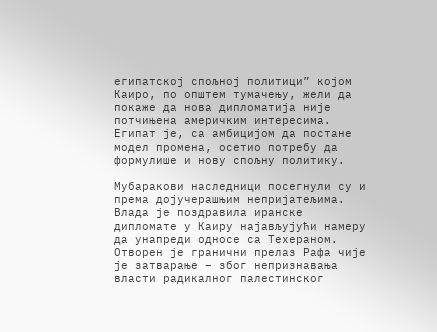египатској спољној политици” којом Каиро, по општем тумачењу, жели да покаже да нова дипломатија није потчињена америчким интересима. Египат је, са амбицијом да постане модел промена, осетио потребу да формулише и нову спољну политику.

Мубаракови наследници посегнули су и према дојучерашњим непријатељима. Влада је поздравила иранске дипломате у Каиру најављујући намеру да унапреди односе са Техераном. Отворен је гранични прелаз Рафа чије је затварање – због непризнавања власти радикалног палестинског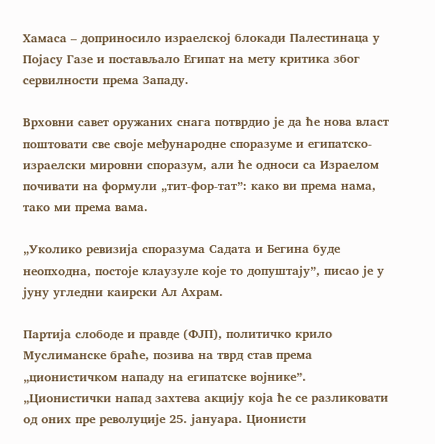Хамаса – доприносило израелској блокади Палестинаца у Појасу Газе и постављало Египат на мету критика због сервилности према Западу.

Врховни савет оружаних снага потврдио је да ће нова власт поштовати све своје међународне споразуме и египатско-израелски мировни споразум, али ће односи са Израелом почивати на формули „тит-фор-тат”: како ви према нама, тако ми према вама.

„Уколико ревизија споразума Садата и Бегина буде неопходна, постоје клаузуле које то допуштају”, писао је у јуну угледни каирски Ал Ахрам.

Партија слободе и правде (ФЈП), политичко крило Муслиманске браће, позива на тврд став према „ционистичком нападу на египатске војнике”. „Ционистички напад захтева акцију која ће се разликовати од оних пре револуције 25. јануара. Ционисти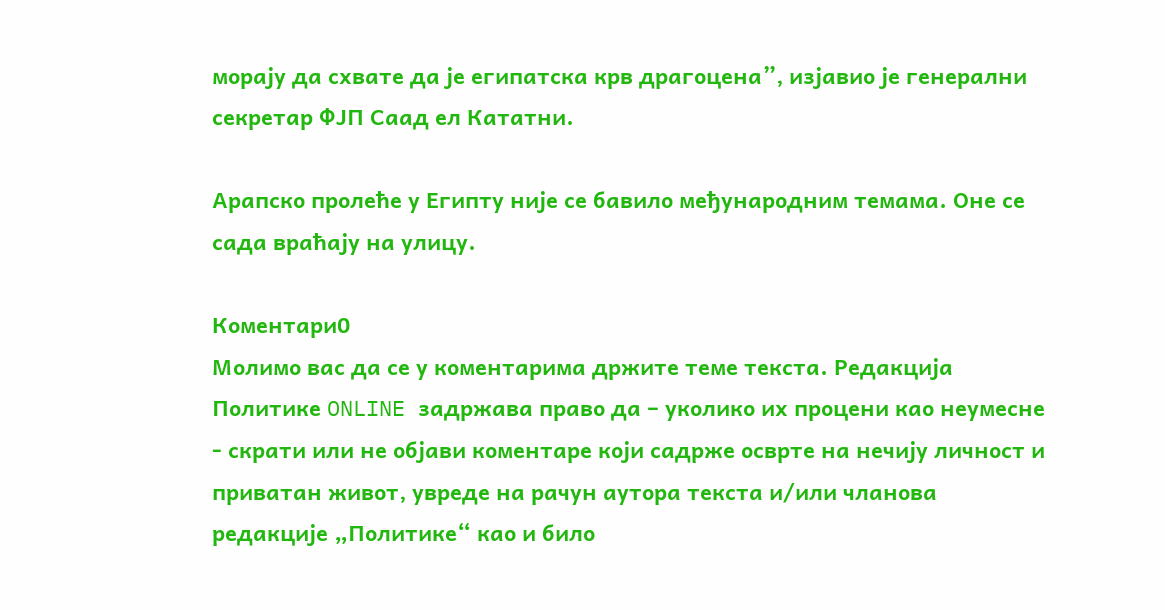морају да схвате да је египатска крв драгоцена”, изјавио је генерални секретар ФЈП Саад ел Кататни.

Арапско пролеће у Египту није се бавило међународним темама. Оне се сада враћају на улицу.

Коментари0
Молимо вас да се у коментарима држите теме текста. Редакција Политике ONLINE задржава право да – уколико их процени као неумесне - скрати или не објави коментаре који садрже осврте на нечију личност и приватан живот, увреде на рачун аутора текста и/или чланова редакције „Политике“ као и било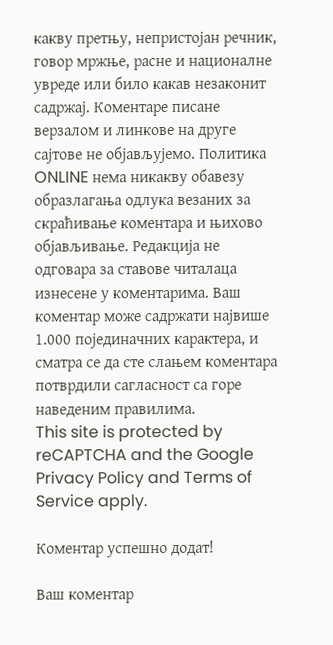какву претњу, непристојан речник, говор мржње, расне и националне увреде или било какав незаконит садржај. Коментаре писане верзалом и линкове на друге сајтове не објављујемо. Политика ONLINE нема никакву обавезу образлагања одлука везаних за скраћивање коментара и њихово објављивање. Редакција не одговара за ставове читалаца изнесене у коментарима. Ваш коментар може садржати највише 1.000 појединачних карактера, и сматра се да сте слањем коментара потврдили сагласност са горе наведеним правилима.
This site is protected by reCAPTCHA and the Google Privacy Policy and Terms of Service apply.

Комeнтар успeшно додат!

Ваш комeнтар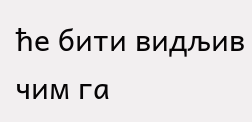ћe бити видљив чим га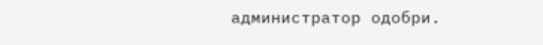администратор одобри.